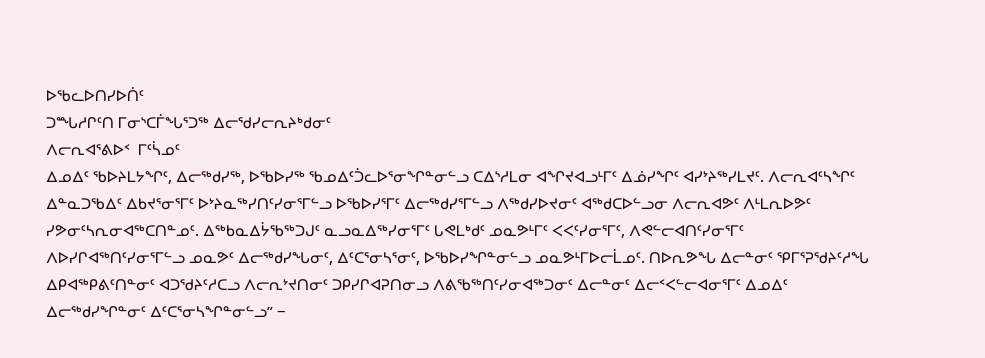ᐅᖃᓚᐅᑎᓯᐅᑏᑦ
ᑐᙵᓱᒋᑦᑎ ᒥᓂᔅᑕᒦᖓᕐᑐᖅ ᐃᓕᖁᓯᓕᕆᔨᒃᑯᓂᑦ
ᐱᓕᕆᐊᕐᕕᐅᑉ  ᒥᑦᓵᓄᑦ
ᐃᓄᐃᑦ ᖃᐅᔨᒪᔭᖏᑦ, ᐃᓕᖅᑯᓯᖅ, ᐅᖃᐅᓯᖅ ᖃᓄᐃᑦᑑᓚᐅᕐᓂᖏᓐᓂᓪᓗ ᑕᐃᔅᓱᒪᓂ ᐊᖏᔪᐊᓗᒻᒥᑦ ᐃᓅᓯᖏᑦ ᐊᓯᔾᔨᖅᓯᒪᔪᑦ. ᐱᓕᕆᐊᑦᓴᖏᑦ ᐃᓐᓇᑐᖃᐃᑦ ᐃᑲᔪᕐᓂᕐᒥᑦ ᐅᔾᔨᓇᖅᓯᑎᑦᓯᓂᕐᒥᓪᓗ ᐅᖃᐅᓯᕐᒥᑦ ᐃᓕᖅᑯᓯᕐᒥᓪᓗ ᐱᖅᑯᓯᐅᔪᓂᑦ ᐊᖅᑯᑕᐅᓪᓗᓂ ᐱᓕᕆᐊᕗᑦ ᐱᒻᒪᕆᐅᕗᑦ ᓯᕗᓂᑦᓴᕆᓂᐊᖅᑕᑎᓐᓄᑦ. ᐃᖅᑲᓇᐃᔮᖃᖅᑐᒍᑦ ᓇᓗᓇᐃᖅᓯᓂᕐᒥᑦ ᒐᕙᒪᒃᑯᑦ ᓄᓇᕗᒻᒥᑦ ᐸᐸᑦᓯᓂᕐᒥᑦ, ᐱᕙᓪᓕᐊᑎᑦᓯᓂᕐᒥᑦ ᐱᐅᓯᒋᐊᖅᑎᑦᓯᓂᕐᒥᓪᓗ ᓄᓇᕗᑦ ᐃᓕᖅᑯᓯᖓᓂᑦ, ᐃᑦᑕᕐᓂᓴᕐᓂᑦ, ᐅᖃᐅᓯᖏᓐᓂᓪᓗ ᓄᓇᕗᒻᒥᐅᓕᒫᓄᑦ. ᑎᐅᕆᕗᖓ ᐃᓕᓐᓂᑦ ᕿᒥᕐᕈᖁᔨᑦᓱᖓ ᐃᑭᐊᖅᑭᕕᑦᑎᓐᓂᑦ ᐊᑐᖁᔨᑦᓱᑕᓗ ᐱᓕᕆᔾᔪᑎᓂᑦ ᑐᑭᓯᒋᐊᕈᑎᓂᓗ ᐱᕕᖃᖅᑎᑦᓯᓂᐊᖅᑐᓂᑦ ᐃᓕᓐᓂᑦ ᐃᓕᑉᐸᓪᓕᐊᓂᕐᒥᑦ ᐃᓄᐃᑦ ᐃᓕᖅᑯᓯᖏᓐᓂᑦ ᐃᑦᑕᕐᓂᓴᖏᓐᓂᓪᓗ” −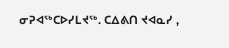ᓂᕈᐊᖅᑕᐅᓯᒪᔪᖅ. ᑕᐃᕕᑎ ᔪᐊᓇᓯ ,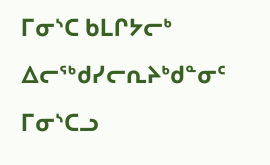ᒥᓂᔅᑕ ᑲᒪᒋᔭᓕᒃ ᐃᓕᖅᑯᓯᓕᕆᔨᒃᑯᓐᓂᑦ  ᒥᓂᔅᑕᓗ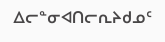ᐃᓕᓐᓂᐊᑎᓕᕆᔨᑯᓄᑦ